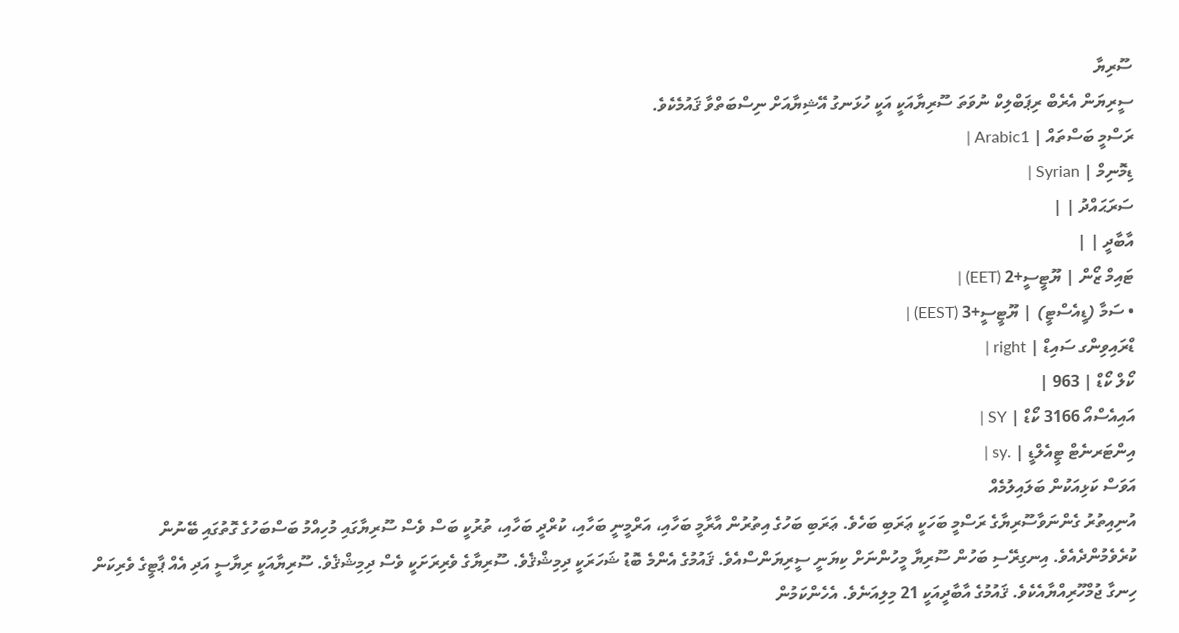ސޫރިޔާ
ސީރިޔަން އެރެބް ރިޕަބްލިކް ނުވަތަ ސޫރިޔާއަކީ އަކީ ހުޅަނގު އޭޝިޔާއަށް ނިސްބަތްވާ ޤައުމެކެވެ.
ރަސްމީ ބަސްތައް | Arabic1 |
ޑިމޮނިމް | Syrian |
ސަރަޙައްދު | |
އާބާދީ | |
ޓައިމް ޒޯން | ޔޫޓީސީ+2 (EET) |
• ސަމާ (ޑީއެސްޓީ) | ޔޫޓީސީ+3 (EEST) |
ޑްރައިވިންގ ސައިޑް | right |
ކޯލް ކޯޑް | 963 |
އައިއެސްއޯ 3166 ކޯޑް | SY |
އިންޓަރނެޓް ޓީއެލްޑީ | .sy |
އަވަސް ކަޅިއަކުން ބަލައިލުމެއް
އުނިއިތުރު ގެންނަވާސޫރިޔާގެ ރަސްމީ ބަހަކީ ޢަރަބި ބަހެވެ. ޢަރަބި ބަހުގެ އިތުރުން އާރާމީ ބަހާއި، އަރްމީނީ ބަހާއި، ކުރްދީ ބަހާއި، ތުރުކީ ބަސް ވެސް ސޫރިޔާގައި މުހިއްމު ބަސްބަހުގެ ގޮތުގައި ބޭނުން ކުރެވެމުންދެއެވެ. އިނގިރޭސި ބަހުން ސޫރިޔާ މީހުންނަށް ކިޔަނީ ސީރިޔަންސްއެވެ. ޤައުމުގެ އެންމެ ބޮޑު ޝަހަރަކީ ދިމިޝްޤެވެ. ސޫރިޔާގެ ވެރިރަށަކީ ވެސް ދިމިޝްޤެވެ. ސޫރިޔާއަކީ ރިޔާސީ އަދި އެއް ޕާޓީގެ ވެރިކަން ހިނގާ ޖުމްހޫރިއްޔާއެކެވެ. ޤައުމުގެ އާބާދީއަކީ 21 މިލިއަނެވެ. އެހެންކަމުން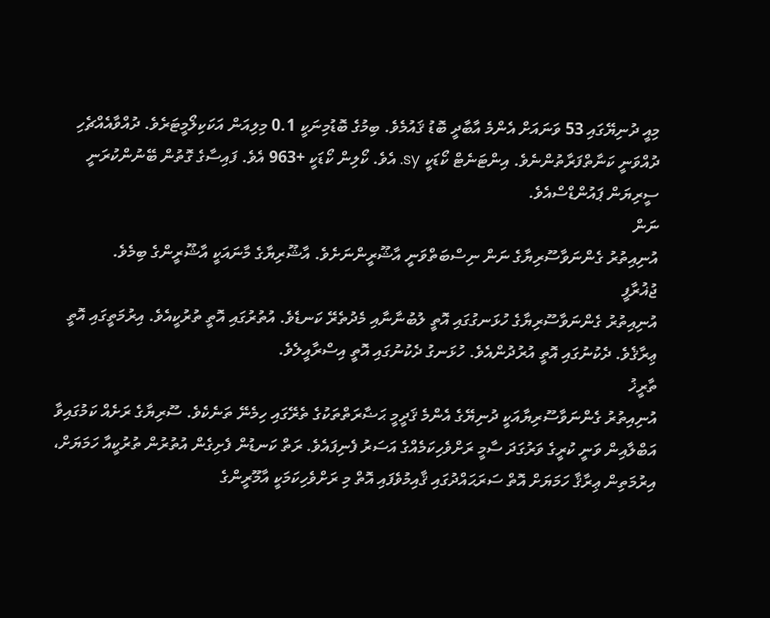މިއީ ދުނިޔޭގައި 53 ވަނައަށް އެންމެ އާބާދީ ބޮޑު ޤައުމެވެ. ބިމުގެ ބޮޑުމިނަކީ 0.1 މިލިއަން އަކަކިލޯމީޓަރެވެ. ދުއްވާއެއްޗެހި ދުއްވަނީ ކަނާތްފަރާތުންނެވެ. އިންޓަނެޓް ކޯޑަކީ sy. އެވެ. ކޯލިން ކޯޑަކީ +963 އެވެ. ފައިސާގެ ގޮތުން ބޭނުންކުރަނީ ސީރިޔަން ޕައުންޑްސްއެވެ.
ނަން
އުނިއިތުރު ގެންނަވާސޫރިޔާގެ ނަން ނިސްބަތްވަނީ އާޝޫރީންނަށެވެ. އާޝޫރިޔާގެ މާނައަކީ އާޝޫރީންގެ ބިމެވެ.
ޖުޣުރާފީ
އުނިއިތުރު ގެންނަވާސޫރިޔާގެ ހުޅަނގުގައި އޮތީ ލުބުނާނާއި މެދުތެރޭ ކަނޑެވެ. އުތުރުގައި އޮތީ ތުރުކީއެވެ. އިރުމަތީގައި އޮތީ ޢިރާޤެވެ. ދެކުނުގައި އޮތީ އުރުދުންއެވެ. ހުޅަނގު ދެކުނުގައި އޮތީ އިސްރާއީލެވެ.
ތާރީޚު
އުނިއިތުރު ގެންނަވާސޫރިޔާއަކީ ދުނިޔޭގެ އެންމެ ޤަދީމީ ޙަޟާރަތްތަކުގެ ތެރޭގައި ހިމެނޭ ތަނެކެވެ. ސޫރިޔާގެ ރަށެއް ކަމުގައިވާ އަބްލާއިން ވަނީ ކުރީގެ ވަރުގަދަ ސާމީ ރަށްވެހިކަމެއްގެ އަސަރު ފެނިފައެވެ. ރަތް ކަނޑުން ފެށިގެން އުތުރުން ތުރުކީއާ ހަމަޔަށް، އިރުމަތިން ޢިރާޤާ ހަމަޔަށް އޮތް ސަރަޙައްދުގައި ޤާއިމުވެފައި އޮތް މި ރަށްވެހިކަމަކީ އާމޫރީންގެ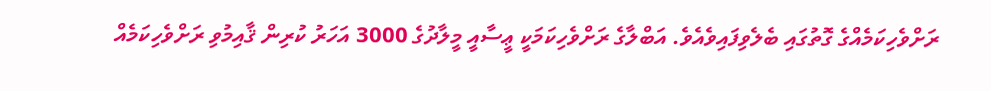ރަށްވެހިކަމެއްގެ ގޮތުގައި ބެލެވިފައިވެއެވެ. އަބްލާގެ ރަށްވެހިކަމަކީ ޢީސާއީ މީލާދުގެ 3000 އަހަރު ކުރިން ޤާއިމުވި ރަށްވެހިކަމެއް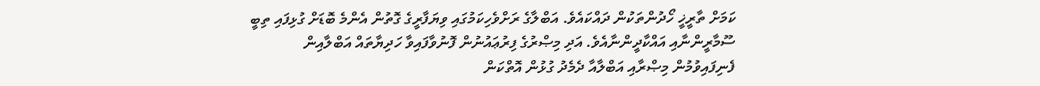ކަމަށް ތާރީޚީ ހޯދުންތަކުން ދައްކައެވެ. އަބްލާގެ ރަށްވެހިކަމުގައި ވިޔަފާރީގެ ގޮތުން އެންމެ ބޮޑަށް ގުޅިފައި ތިބީ ސޫމާރީންނާއި އައްކާދީންނާއެވެ. އަދި މިޞްރުގެ ފިރުޢައުނުން ފޮނުވާފައިވާ ހަދިޔާތައް އަބްލާއިން ފެނިފައިވުމުން މިޞްރާއި އަބްލާއާ ދެމެދު ގުޅުން އޮތްކަން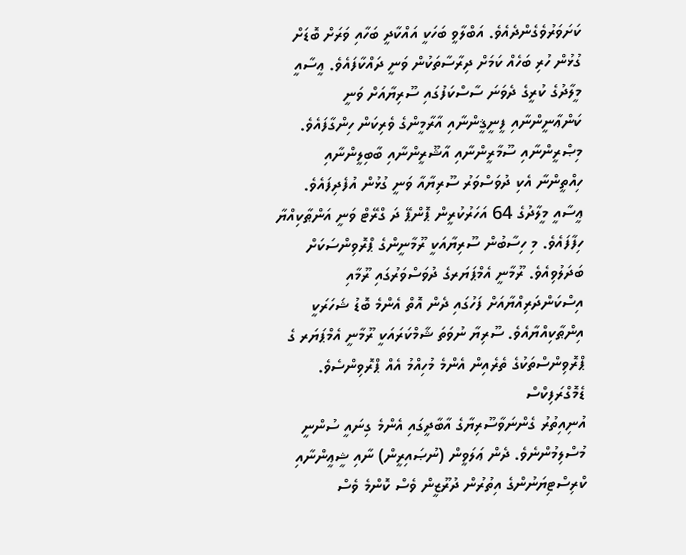ކަށަވަރުވެގެންދެއެވެ. އަބްލާވީ ބަހަކީ އައްކާދީ ބަހާއި ވަރަށް ބޮޑަށް ގުޅުން ހުރި ބަހެއް ކަމަށް ދިރާސާތަކުން ވަނީ ދައްކާފައެވެ. ޢީސާއީ މީލާދުގެ ކުރީގެ ދެވަނަ ސާސްކަފުގައި ސޫރިޔާއަށް ވަނީ ކަންޢާނީންނާއި ފީނީޤީންނާއި އާރާމީންގެ ވެރިކަން ހިންގާފައެވެ. މިޞްރީންނާއި ސޫމާރީންނާއި އާޝޫރީންނާއި ބާބިލީންނާއި ހިއްތީންނާ އެކި ދުވަސްވަރު ސޫރިޔާއާ ވަނީ ގުޅުން އުފެދިފައެވެ. ޢީސާއީ މީލާދުގެ 64 އަހަރުކުރީން ޕޮންޕޭ ދަ ގްރޭޓް ވަނީ އަންޠާކިއްޔާ ހިފާފައެވެ. މި ހިސާބުން ސޫރިޔާއަކީ ރޫމާނީންގެ ޕްރޮވިންސަކަށް ބަދަލުވިއެވެ. ރޫމާނީ އެމްޕަޔަރގެ ދުވަސްވަރުގައި ރޫމާއި އިސްކަންދަރިއްޔާއަށް ފަހުގައި ދެން އޮތް އެންމެ ބޮޑު ޝަހަރަކީ އިންޠާކިއްޔާއެވެ. ސޫރިޔާ ނުވަތަ ޝާމްކަރައަކީ ރޫމާނީ އެމްޕަޔަރ ގެ ޕްރޮވިންސްތަކުގެ ތެރެއިން އެންމެ މުހިއްމު އެއް ޕްރޮވިންސެވެ.
ޑެމޮގްރަފިކްސް
އުނިއިތުރު ގެންނަވާސޫރިޔާގެ އާބާދީގައި އެންމެ ގިނައީ ސުންނީ މުސްލިމުންނެވެ. ދެން ޢަލަވީން (ނުޞައިރީން) ނާއި ޝީޢީންނާއި ކްރިސްޓިޔަނުންގެ އިތުރުން ދުރޫޒީން ވެސް ކޮންމެ ވެސް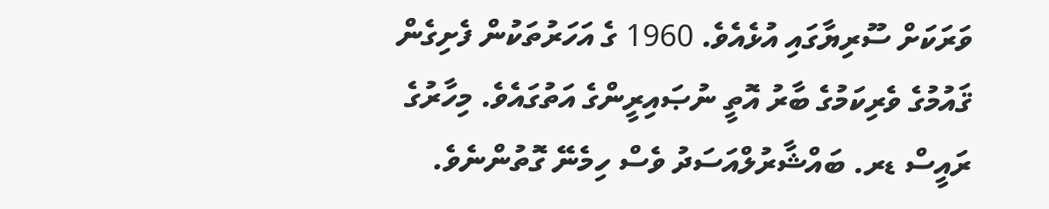ވަރަކަށް ސޫރިޔާގައި އުޅެއެވެ. 1960 ގެ އަހަރުތަކުން ފެށިގެން ޤައުމުގެ ވެރިކަމުގެ ބާރު އޮތީ ނުޞައިރީންގެ އަތުގައެވެ. މިހާރުގެ ރައީސް ޑރ. ބައްޝާރުލްއަސަދު ވެސް ހިމެނޭ ގޮތުންނެވެ.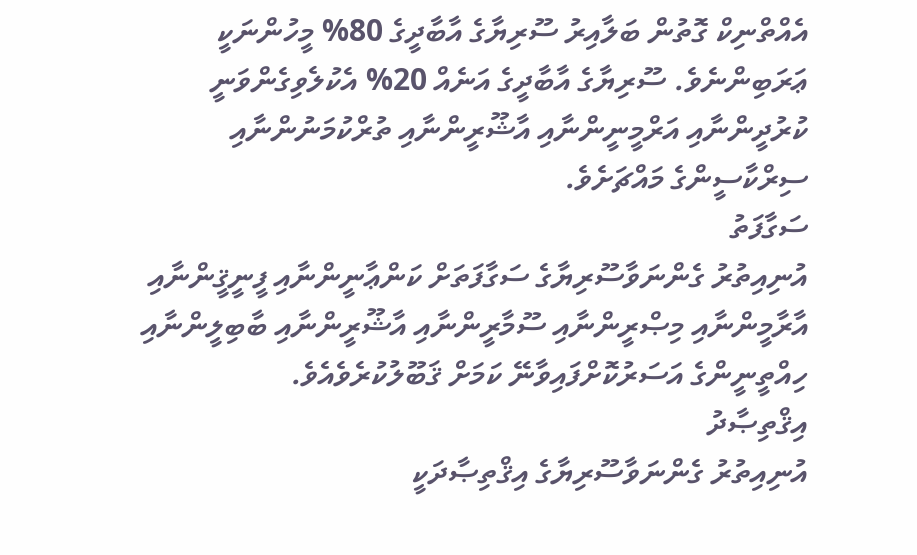އެއްތްނިކް ގޮތުން ބަލާއިރު ސޫރިޔާގެ އާބާދީގެ 80% މީހުންނަކީ ޢަރަބިންނެވެ. ސޫރިޔާގެ އާބާދީގެ އަނެއް 20% އެކުލެވިގެންވަނީ ކުރުދީންނާއި އަރްމީނީންނާއި އާޝޫރީންނާއި ތުރްކުމަނުންނާއި ސިރްކާސީންގެ މައްޗަށެވެ.
ސަގާފަތު
އުނިއިތުރު ގެންނަވާސޫރިޔާގެ ސަގާފަތަށް ކަންޢާނީންނާއި ފީނީޤީންނާއި އާރާމީންނާއި މިޞްރީންނާއި ސޫމާރީންނާއި އާޝޫރީންނާއި ބާބިލީންނާއި ހިއްތީނީންގެ އަސަރުކޮށްފައިވާނޭ ކަމަށް ޤަބޫލުކުރެވެއެވެ.
އިޤްތިޞާދު
އުނިއިތުރު ގެންނަވާސޫރިޔާގެ އިޤްތިޞާދަކީ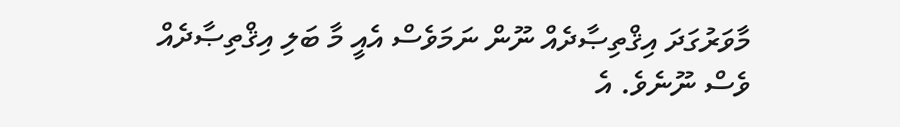މާވަރުގަދަ އިޤްތިޞާދެއް ނޫން ނަމަވެސް އެއީ މާ ބަލި އިޤްތިޞާދެއް ވެސް ނޫނެވެ. އެ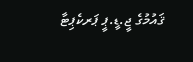ޤައުމުގެ ޖީ.ޑީ.ޕީ ޕަރކެޕިޓާ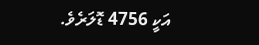އަކީ 4756 ޑޮލަރެވެ.